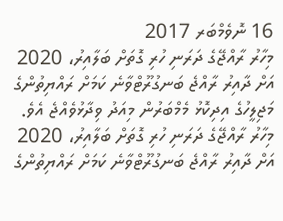16 ނޮވެމްބަރ 2017
މިހާރު ރާއްޖޭގެ ދަރަނި ހުރި ގޮތަށް ބަލާއިރު، 2020 އަށް ދާއިރު ރާއްޖެ ބަނގުރޫޓްވާނެ ކަމަށް ރައްޔިތުންގެ މަޖިލީހުގެ އިދިކޮޅު މެމްބަރުން މިއަދު ވިދާޅުވެއްޖެ އެވެ.
މިހާރު ރާއްޖޭގެ ދަރަނި ހުރި ގޮތަށް ބަލާއިރު، 2020 އަށް ދާއިރު ރާއްޖެ ބަނގުރޫޓްވާނެ ކަމަށް ރައްޔިތުންގެ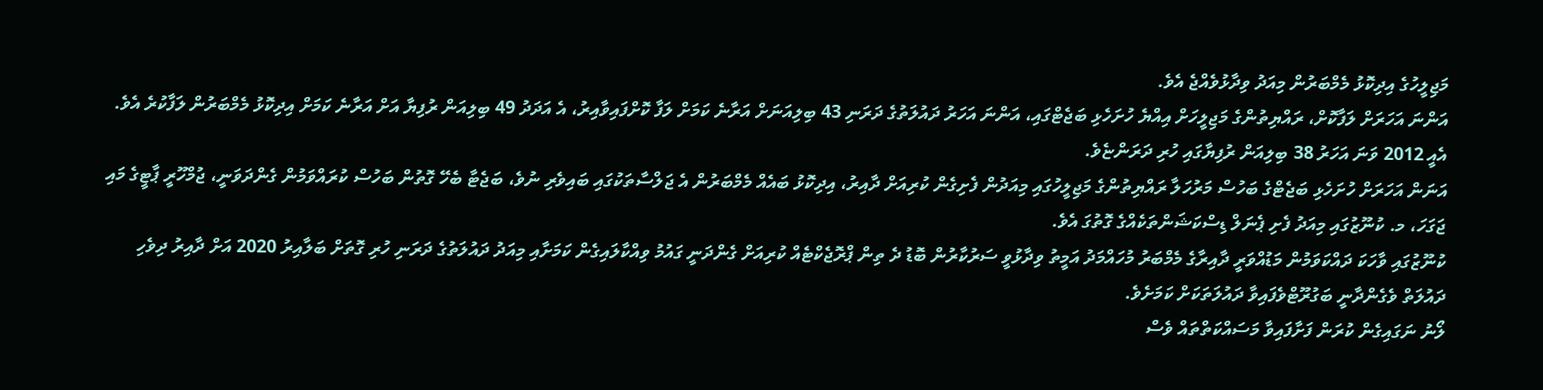މަޖިލީހުގެ އިދިކޮޅު މެމްބަރުން މިއަދު ވިދާޅުވެއްޖެ އެވެ.
އަންނަ އަހަރަށް ލަފާކޮށް، ރައްޔިތުންގެ މަޖިލީހަށް އިއްޔެ ހުށަހެޅި ބަޖެޓްގައި، އަންނަ އަހަރު ދައުލަތުގެ ދަރަނި 43 ބިލިއަނަށް އަރާނެ ކަމަށް ލަފާ ކޮށްފައިވާއިރު، އެ އަދަދު 49 ބިލިއަން ރުފިޔާ އަށް އަރާނެ ކަމަށް އިދިކޮޅު މެމްބަރުން ލަފާކުރެ އެވެ. އެއީ 2012 ވަނަ އަހަރު 38 ބިލިއަން ރުފިޔާގައި ހުރި ދަރަންޏެވެ.
އަނަން އަހަރަށް ހުށަހެޅި ބަޖެޓްގެ ބަހުސް މަރުހަލާ ރައްޔިތުންގެ މަޖިލީހުގައި މިއަދުން ފެށިގެން ކުރިއަށް ދާއިރު، އިދިކޮޅު ބައެއް މެމްބަރުން އެ ޖަލްސާތަކުގައި ބައިވެރި ނުވެ، ބަޖެޓާ ބެހޭ ގޮތުން ބަހުސް ކުރައްވަމުން ގެންދަވަނީ، ޖުމްހޫރީ ޕާޓީގެ މައި ޖަގަހަ، މ. ކުނޫޒުގައި މިއަދު ފެށި ޕެނަލް ޑިސްކަޝަންތަކެއްގެ ގޮތުގަ އެވެ.
ކުނޫޒުގައި ވާހަކަ ދައްކަވަމުން މަޑުއްވަރީ ދާއިރާގެ މެމްބަރު މުހައްމަދު އަމީތު ވިދާޅުވީ ސަރުކާރުން ބޮޑު ދެ ތިން ޕްރޮޖެކްޓެއް ކުރިއަށް ގެންދަނީ ގައުމު ވިއްކާލައިގެން ކަމަށާއި މިއަދު ދައުލަތުގެ ދަރަނި ހުރި ގޮތަށް ބަލާއިރު 2020 އަށް ދާއިރު ދިވެހި ދައުލަތް ވެގެންދާނީ ބަގުރޫޓްވެފައިވާ ދައުލަތަކަށް ކަމަށެވެ.
ލޯނު ނަގައިގެން ކުރަން ފަށާފައިވާ މަސައްކަތްތައް ވެސް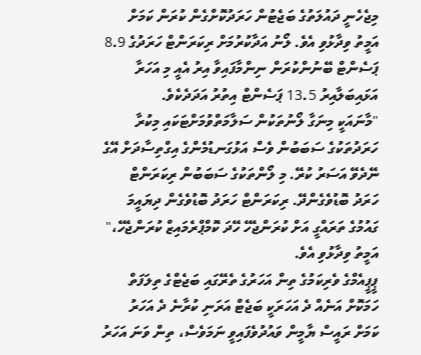މިޖެހެނީ ދައުލަތުގެ ބަޖެޓުން ހަރަދުކޮށްގެން ކުރަން ކަމަށް އަމީތު ވިދާޅުވި އެވެ. ލޯނު އަދާކުރުމަށް ރިކަރަންޓް ހަރަދުގެ 8.9 ޕަސެންޓް ބޭނުންކުރަން ނިންމާފައިވާ އިރު އެއީ މި އަހަރާ އަޅައިބަލާއިރު 13.5 ޕަސެންޓް އިތުރު އަދަދެކެވެ.
"މާނައަކީ މިނަގާ ލޯނުތަކުން ސަލާމަތްވުމަށްޓަކައި މިކުރާ ހަރަދުތަކުގެ ސަބަބުން ވެސް އަޅުގަނޑުމެންގެ އިގްތިސާދަށް އޭގެ ނޭދެވޭ އަސަރު ކުރޭ. މި ލޯންތަކުގެ ސަބަބުން ރިކަރަންޓް ހަރަދު ބޮޑުވެގެންދޭ. ރިކަރަންޓް ހަރަދު ބޮޑުވެގެން ދިޔައީމަ ގައުމުގެ ތަރައްގީ އަށް ކުރަންޖެހޭ ހޭދަ ކޮމްޕްރެމައިޒް ކުރަންޖެހޭ،" އަމީތު ވިދާޅުވި އެވެ.
ޕީޕީއެމްގެ ވެރިކަމުގެ ތިން އަހަރުގެ ތެރޭގައި ބަޖެޓްގެ ތިލަފަތް ހަމަކޮށް އަނެއް ދެ އަހަރަކީ ބަޖެޓް އަރަނި ކުރާނެ ދެ އަހަރު ކަމަށް ރައީސް ޔާމީން ވައުދުވެފައިވީ ނަމަވެސް، ތިން ވަނަ އަހަރު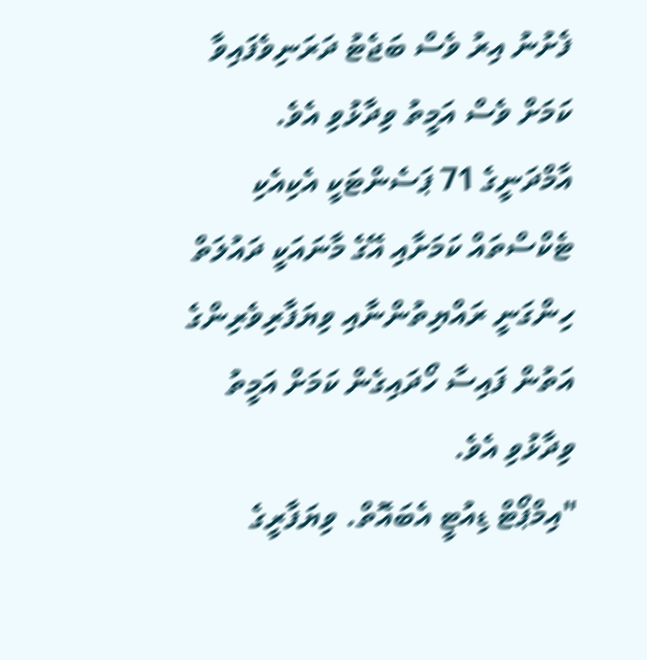ފެށުނު އިރު ވެސް ބަޖެޓު ދަރަނިވެފައިވާ ކަމަށް ވެސް އަމީތު ވިދާޅުވި އެވެ.
އާމްދަނީގެ 71 ޕަސެންޓަކީ އެކިއެކި ޓެކްސްތައް ކަމަށާއި އޭގެ މާނައަކީ ދައުލަތް ހިންގަނީ ރައްޔިތުންނާއި ވިޔަފާރިވެރިންގެ އަތުން ފައިސާ ހޯދައިގެން ކަމަށް އަމީތު ވިދާޅުވި އެވެ.
"އިމްޕޯޓް ޑިއުޓީ އެބައޮތް. ވިޔަފާރީގެ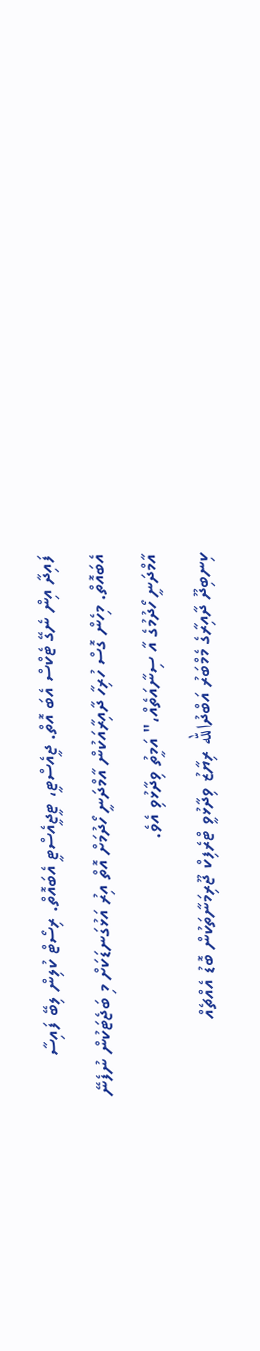ފައިދާ އިން ނެގޭ ޓެކްސް އެބަ އޮތް. ޖީއެސްޓީ، ޓީޖީއެސްޓީ އެބައޮތް. ރިސޯޓް ކުލިން ލިބޭ ފައިސާ އެބައޮތް. މިހެން ގޮސް ހުރިހާ ދާއިރާއަކުން އާމްދަނީ ހޯދުމަށް އޮތް އިރު އަޅުގަނޑަކަށް މި ބަޖެޓަކުން ނުފެނޭ އާމްދަނީ ހޯދުމުގެ އާ ސިނާއަތެއް،" އަމީތު ވިދާޅުވި އެވެ.
ކިނބިދޫ ދާއިރާގެ މެމްބަރު އަބްދުالله ރިޔާޒު ވިދާޅުވީ ޓްރެފިކް ޖޫރިމަނާތަކުން ބޮޑު އެއްޗެއް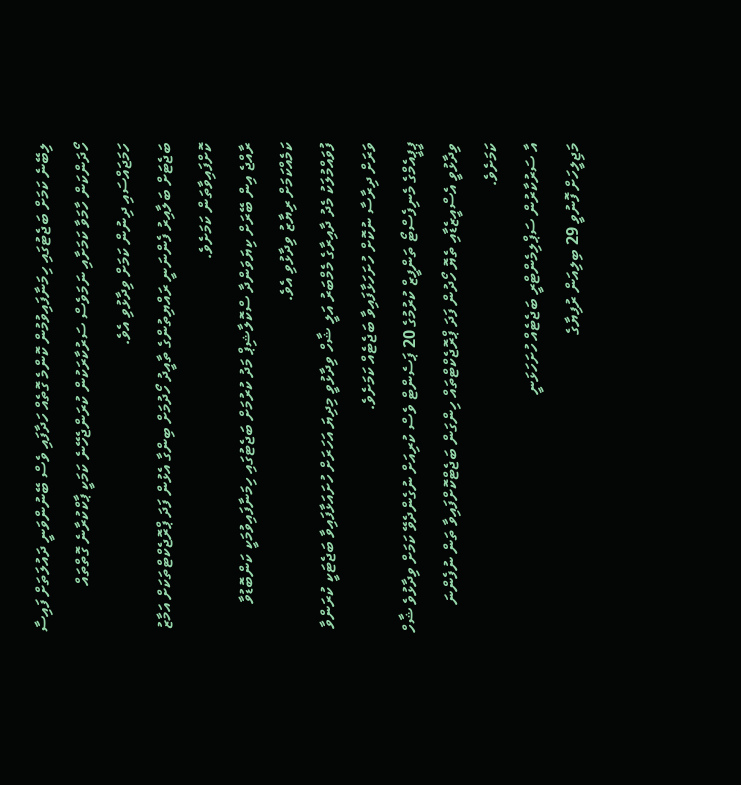ލިބޭނެ ކަމަށް ބަޖެޓުގައި ހިމަނާފައިވުމުން ކޮންމެ ގޮތެއް ހަދާފައި ވެސް ބޭނުންވަނީ ދައުލަތަށް ފައިސާ ހޯދަންކަން ހާމަވާ ކަމަށާއި ނަމަވެސް ސަރުކާރަކުން ކުރަންޖެހޭނެ ކަމަކީ ޕާކްކުރާނެ ގޮތްތައް ހަމަޖައްސައި ދިނުން ކަމަށް ވިދާޅުވި އެވެ.
ބަޖެޓަށް ބަލާއިރު ފެންނަނީ ރައްޔިތުންގެ ތާއީދު ހޯދުމަށް ބިންގާ އެޅުން ފަދަ ޕްރޮޖެކްޓްތަކަށް އަމާޒު ކޮށްފައިވާތަން ކަމަށެވެ.
ރާއްޖެ އިން ބޭރަށް ކިޔަވަންދާ ސްކޮލާޝިޕް މަދު ކުރުމަށް ބަޖެޓުގައި ހިމަނާފައިވުމަކީ ކަންބޮޑުވާ ކަމެއްކަމަށް ރިޔާޒު ވިދާޅުވި އެވެ.
ފުވައްމުލަކު މެދު ދާއިރާގެ މެމްބަރު އަލީ ޝާހް ވިދާޅުވީ މިދިޔަ އަހަރަށް ހުށައަޅާފައިވާ ބަޖެޓަކީ ކުރަންވާ ވަރަށް ދިރާސާ ނުކޮށް ހުށަހަޅާފައިވާ ބަޖެޓެއް ކަމަށެވެ.
ޕީޕީއެމްގެ މެނިފެސްޓޯ ތަންފީޒް ކުރުމުގެ 20 ޕަސެންޓް ވެސް ކުރިއަށް ނުގެންދެވޭ ކަމަށް ވިދާޅުވެ ޝާހް ވިދާޅުވީ އެސްއީޒެޑާއި ތެޔޮ ހޯދުން ފަދަ ޕްރޮޖެކްޓްތައް ހިންގަން ބަޖެޓްކޮށްފައިވާ ތަން ނުފެންނަ ކަމަށެވެ.
އާ ސަރުކާރުން ސަޕްލިމެންޓްރީ ބަޖެޓެއް ހުށަހަޅަނީ
މަޖިލީހަށް ފޮނުވީ 29 ބިލިއަން ރުފިޔާގެ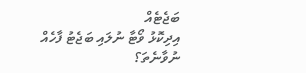ބަޖެޓެއް
އިދިކޮޅު ވޯޓާ ނުލައި ބަޖެޓު ފާހެއް ނުވާނެތަ؟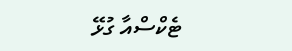ޓެކްސްއާ ގުޅޭ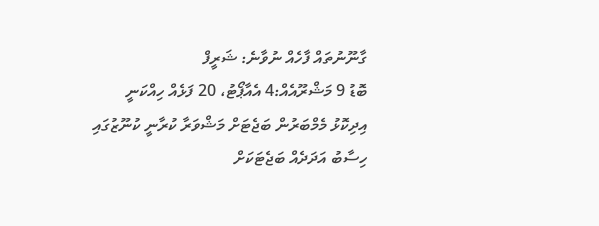ގާނޫނުތައް ފާހެއް ނުވާނެ: ޝަރީފް
ބޮޑު 9 މަޝްރޫއެއް:4 އެއާޕޯޓު، 20 ފަޅެއް ހިއްކަނީ
އިދިކޮޅު މެމްބަރުން ބަޖެޓަށް މަޝްވަރާ ކުރާނީ ކުނޫޒުގައި
ހިސާބު އަދަދެއް ބަޖެޓަކަށް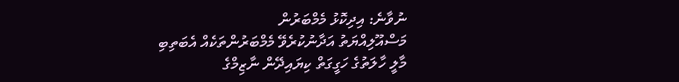ނުވާނެ: އިދިކޮޅު މެމްބަރުން
މަސްއޫލިއްޔަތު އަދާނުކުރެވޭ މެމްބަރުންތަކެއް އެބަތިބި
މާލީ ހާލަތުގެ ހަގީގަތް ކިޔައިދޭން ނާޒިމްގެ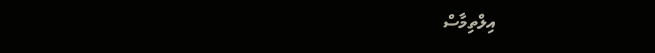އިލްތިމާސް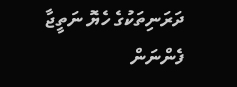ދަރަނިތަކުގެ ހެޔޮ ނަތީޖާ ފެންނަން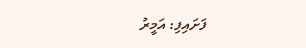ފަށައިފި: އަމީރު